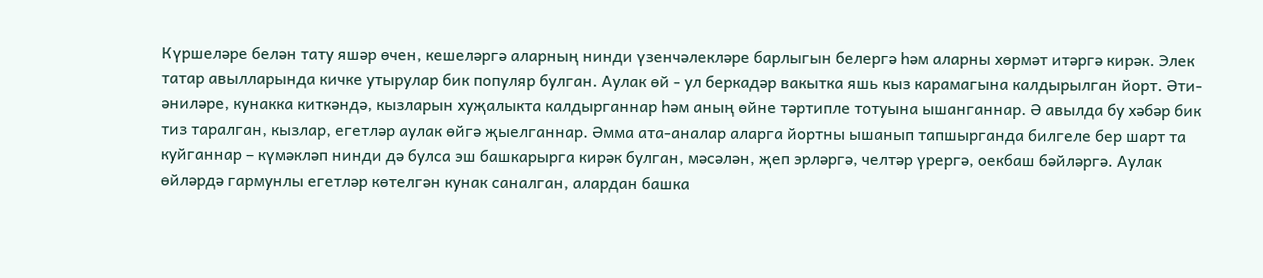Күршеләре белән тату яшәр өчен, кешеләргә аларның нинди үзенчәлекләре барлыгын белергә һәм аларны хөрмәт итәргә кирәк. Элек татар авылларында кичке утырулар бик популяр булган. Аулак өй - ул беркадәр вакытка яшь кыз карамагына калдырылган йорт. Әти-әниләре, кунакка киткәндә, кызларын хуҗалыкта калдырганнар һәм аның өйне тәртипле тотуына ышанганнар. Ә авылда бу хәбәр бик тиз таралган, кызлар, егетләр аулак өйгә җыелганнар. Әмма ата-аналар аларга йортны ышанып тапшырганда билгеле бер шарт та куйганнар – күмәкләп нинди дә булса эш башкарырга кирәк булган, мәсәлән, җеп эрләргә, челтәр үрергә, оекбаш бәйләргә. Аулак өйләрдә гармунлы егетләр көтелгән кунак саналган, алардан башка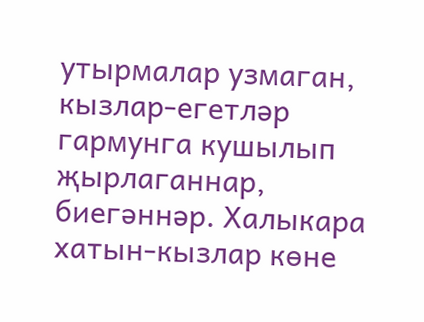утырмалар узмаган, кызлар-егетләр гармунга кушылып җырлаганнар, биегәннәр. Халыкара хатын-кызлар көне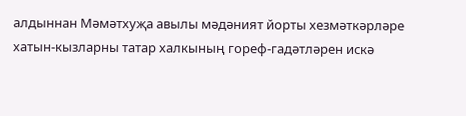алдыннан Мәмәтхуҗа авылы мәдәният йорты хезмәткәрләре хатын-кызларны татар халкының гореф-гадәтләрен искә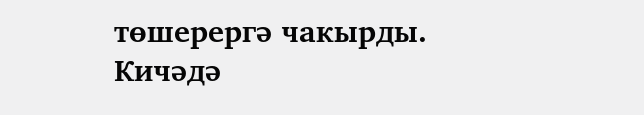төшерергә чакырды. Кичәдә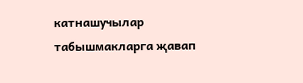катнашучылар табышмакларга җавап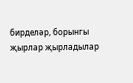бирделәр, борынгы җырлар җырладылар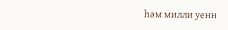һәм милли уенн